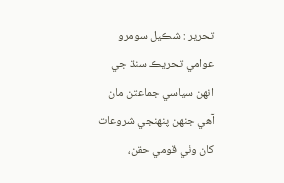تحرير : شڪيل سومرو
عوامي تحريڪ سنڌ جي انهن سياسي جماعتن مان آهي جنهن پنهنجي شروعات کان وٺي قومي حقن،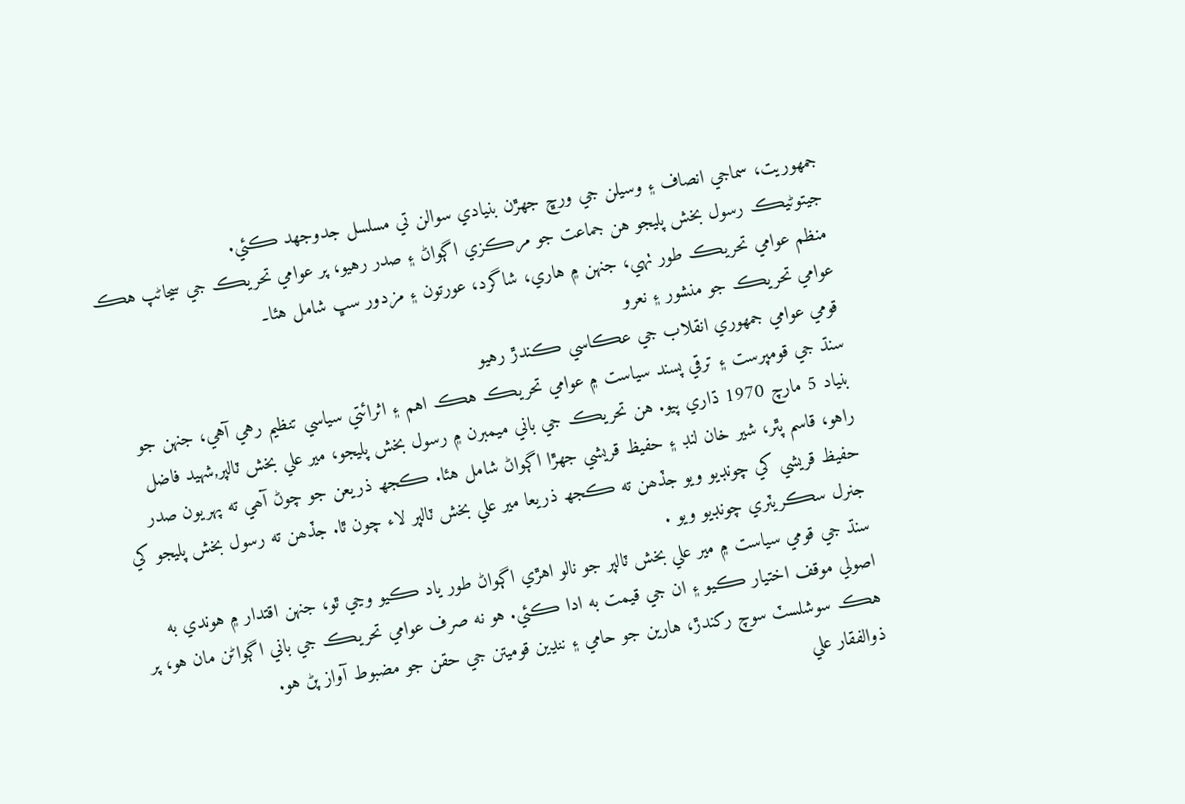جمهوريت، سماجي انصاف ۽ وسيلن جي ورڇ جهڙن بنيادي سوالن تي مسلسل جدوجهد ڪئي.
جيتوڻيڪ رسول بخش پليجو هن جماعت جو مرڪزي اڳواڻ ۽ صدر رهيو، پر عوامي تحريڪ جي سڃاڻپ هڪ منظم عوامي تحريڪ طور ٺهي، جنهن ۾ هاري، شاگرد، عورتون ۽ مزدور سڀ شامل هئا۔
عوامي تحريڪ جو منشور ۽ نعرو
قومي عوامي جمهوري انقلاب جي عڪاسي ڪندڙ رهيو
سنڌ جي قومپرست ۽ ترقي پسند سياست ۾ عوامي تحريڪ هڪ اهم ۽ اثرائتي سياسي تنظيم رهي آهي، جنهن جو بنياد 5 مارچ 1970 ڌاري پيو. هن تحريڪ جي باني ميمبرن ۾ رسول بخش پليجو، مير علي بخش ٽالپر,شهيد فاضل راهو، قاسم پٿر، شير خان لنڊ ۽ حفيظ قريشي جهڙا اڳواڻ شامل هئا. ڪجھ ذريعن جو چوڻ آھي ته پهريون صدر حفيظ قريشي کي چونڊيو ويو جڏھن ته ڪجھ ذريعا مير علي بخش ٽالپر لاء چون ٿا. جڏھن ته رسول بخش پليجو کي جنرل سڪريٽري چونڊيو ويو .
سنڌ جي قومي سياست ۾ مير علي بخش ٽالپر جو نالو اهڙي اڳواڻ طور ياد ڪيو وڃي ٿو، جنهن اقتدار ۾ هوندي به اصولي موقف اختيار ڪيو ۽ ان جي قيمت به ادا ڪئي. هو نه صرف عوامي تحريڪ جي باني اڳواڻن مان هو، پر هڪ سوشلسٽ سوچ رکندڙ، هارين جو حامي ۽ ننڍين قوميتن جي حقن جو مضبوط آواز پڻ هو.
ذوالفقار علي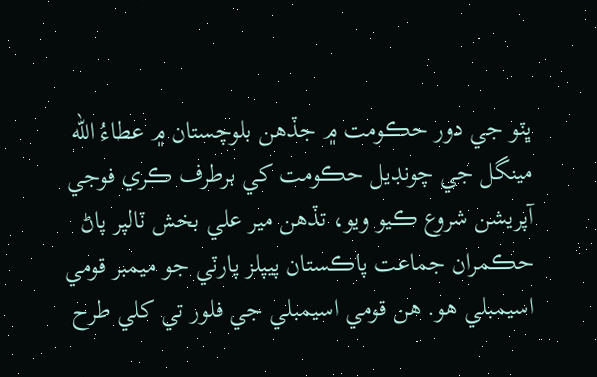ڀٽو جي دور حڪومت ۾ جڏهن بلوچستان ۾ عطاءُ الله مينگل جي چونڊيل حڪومت کي برطرف ڪري فوجي آپريشن شروع ڪيو ويو، تڏهن مير علي بخش ٽالپر پاڻ حڪمران جماعت پاڪستان پيپلز پارٽي جو ميمبر قومي اسيمبلي هو. هن قومي اسيمبلي جي فلور تي کلي طرح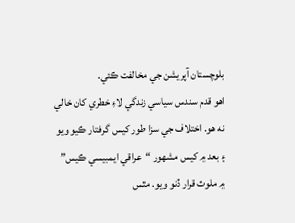بلوچستان آپريشن جي مخالفت ڪئي.
اهو قدم سندس سياسي زندگي لاءِ خطري کان خالي نه هو. اختلاف جي سزا طور کيس گرفتار ڪيو ويو ۽ بعد ۾ کيس مشهور “عراقي ايمبيسي ڪيس” ۾ ملوث قرار ڏنو ويو. مٿس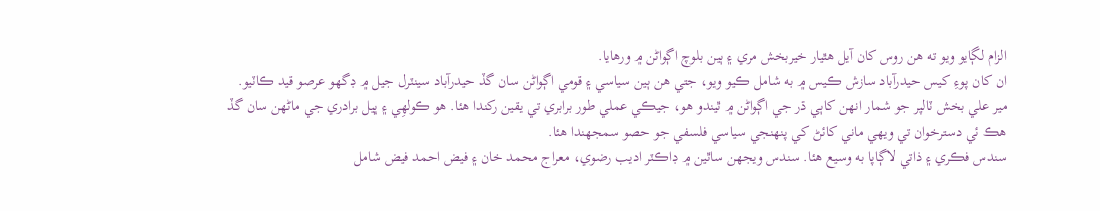الزام لڳايو ويو ته هن روس کان آيل هٿيار خيربخش مري ۽ ٻين بلوچ اڳواڻن ۾ ورهايا.
ان کان پوءِ کيس حيدرآباد سازش ڪيس ۾ به شامل ڪيو ويو، جتي هن ٻين سياسي ۽ قومي اڳواڻن سان گڏ حيدرآباد سينٽرل جيل ۾ ڊگهو عرصو قيد ڪاٽيو.
مير علي بخش ٽالپر جو شمار انهن کاٻي ڌر جي اڳواڻن ۾ ٿيندو هو، جيڪي عملي طور برابري تي يقين رکندا هئا. هو ڪولهِي ۽ ڀيل برادري جي ماڻهن سان گڏ هڪ ئي دسترخوان تي ويهي ماني کائڻ کي پنهنجي سياسي فلسفي جو حصو سمجهندا هئا.
سندس فڪري ۽ ذاتي لاڳاپا به وسيع هئا. سندس ويجهن ساٿين ۾ ڊاڪٽر اديب رضوي، معراج محمد خان ۽ فيض احمد فيض شامل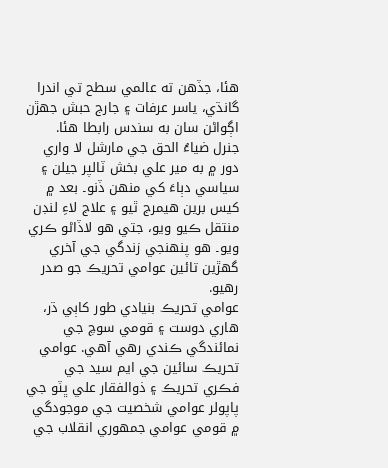هئا، جڏهن ته عالمي سطح تي اندرا گانڌي، ياسر عرفات ۽ جارج حبش جهڙن اڳواڻن سان به سندس رابطا هئا.
جنرل ضياءُ الحق جي مارشل لا واري دور ۾ به مير علي بخش ٽالپر جيلن ۽ سياسي دٻاءَ کي منهن ڏنو۔ بعد ۾ کيس برين هيمرج ٿيو ۽ علاج لاءِ لنڊن منتقل ڪيو ويو، جتي هو لاڏاڻو ڪري ويو۔ هو پنهنجي زندگي جي آخري گهڙين تائين عوامي تحريڪ جو صدر رهيو.
عوامي تحريڪ بنيادي طور کاٻي ڌر، هاري دوست ۽ قومي سوچ جي نمائندگي ڪندي رهي آهي. عوامي تحريڪ سائين جي ايم سيد جي فڪري تحريڪ ۽ ذوالفقار علي ڀٽو جي پاپولر عوامي شخصيت جي موجودگي ۾ قومي عوامي جمهوري انقلاب جي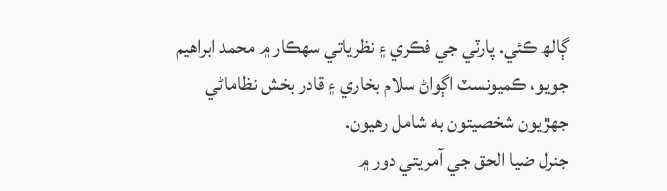ڳالھ ڪئي. پارٽي جي فڪري ۽ نظرياتي سهڪار ۾ محمد ابراهيم جويو، ڪميونسٽ اڳواڻ سلام بخاري ۽ قادر بخش نظاماڻي جهڙيون شخصيتون به شامل رهيون.
جنرل ضيا الحق جي آمريتي دور ۾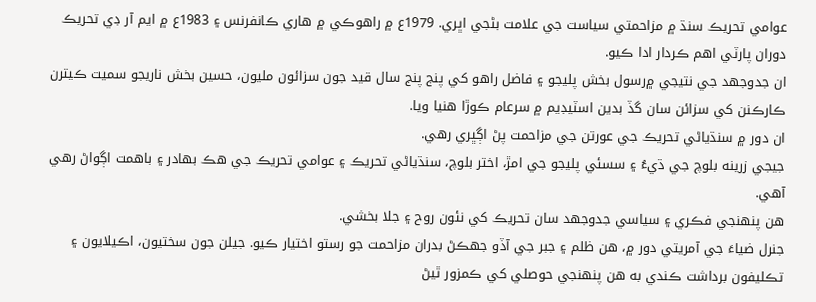عوامي تحريڪ سنڌ ۾ مزاحمتي سياست جي علامت بڻجي اڀري. 1979ع ۾ راهوڪي ۾ هاري ڪانفرنس ۽ 1983ع ۾ ايم آر ڊي تحريڪ دوران پارٽي اهم ڪردار ادا ڪيو.
ان جدوجهد جي نتيجي ۾رسول بخش پليجو ۽ فاضل راهو کي پنج پنج سال قيد جون سزائون مليون، حسين بخش ناريجو سميت ڪيترن ڪارڪنن کي سزائن سان گڏ بدين اسٽيڊيم ۾ سرعام ڪوڙا هنيا ويا.
ان دور ۾ سنڌياڻي تحريڪ جي عورتن جي مزاحمت پڻ اڳڀري رهي.
جيجي زرينه بلوچ جي ڌيءُ ۽ سسئي پليجو جي امڙ، اختر بلوچ، سنڌياڻي تحريڪ ۽ عوامي تحريڪ جي هڪ بهادر ۽ باهمت اڳواڻ رهي آهي.
هن پنهنجي فڪري ۽ سياسي جدوجهد سان تحريڪ کي نئون روح ۽ جلا بخشي.
جنرل ضياءَ جي آمريتي دور ۾، هن ظلم ۽ جبر جي آڏو جهڪڻ بدران مزاحمت جو رستو اختيار ڪيو. جيلن جون سختيون، اڪيلايون ۽ تڪليفون برداشت ڪندي به هن پنهنجي حوصلي کي ڪمزور ٿيڻ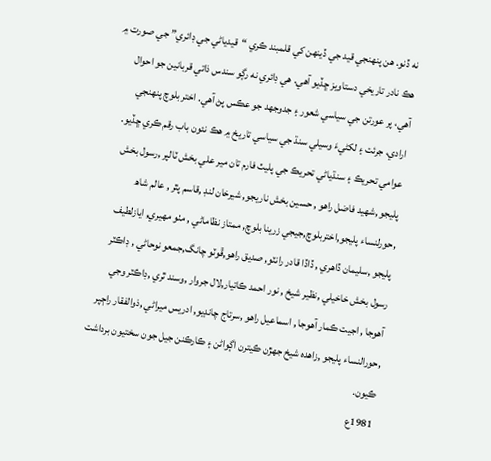نه ڏنو. هن پنهنجي قيد جي ڏينهن کي قلمبند ڪري “قيدياڻي جي ڊائري” جي صورت ۾ هڪ نادر تاريخي دستاويز ڇڏيو آھي. هي ڊائري نه رڳو سندس ذاتي قربانين جو احوال آهي، پر عورتن جي سياسي شعور ۽ جدوجهد جو عڪس پڻ آهي. اختر بلوچ پنهنجي ارادي، جرئت ۽ لکڻيءَ وسيلي سنڌ جي سياسي تاريخ ۾ هڪ نئون باب رقم ڪري ڇڏيو.
عوامي تحريڪ ۽ سنڌياڻي تحريڪ جي پليٽ فارم تان مير علي بخش ٽالپر ,رسول بخش پليجو ,شهيد فاضل راهو , حسين بخش ناريجو, شيرخان لنڊ ,قاسم پٿر , عالم شاھ ,حورلنساء پليجو,اختربلوچ,جيجي زرينا بلوچ, ممتاز نظاماڻي , مٺو مهيري, ايازلطيف پليجو ,سليمان ڏاهري , ڏاڏا قادر رانٽو, صديق راهو,ڦوٽو چانگ,جمعو نوحاڻي , ڊاڪٽر رسول بخش خاخيلي ,نظير شيخ , نور احمد ڪاتيار,لال جروار ,وسند ٿري ,ڊاڪٽر وجي آهوجا , اجيت ڪمار آهوجا , اسماعيل راهو ,سرتاج چانڊيو, ادريس ميراڻي ,ذوالفقار راڄپر ,حورالنساء پليجو ,زاهده شيخ جهڙن ڪيترن اڳواڻن ۽ ڪارڪنن جيل جون سختيون برداشت ڪيون.
1981ع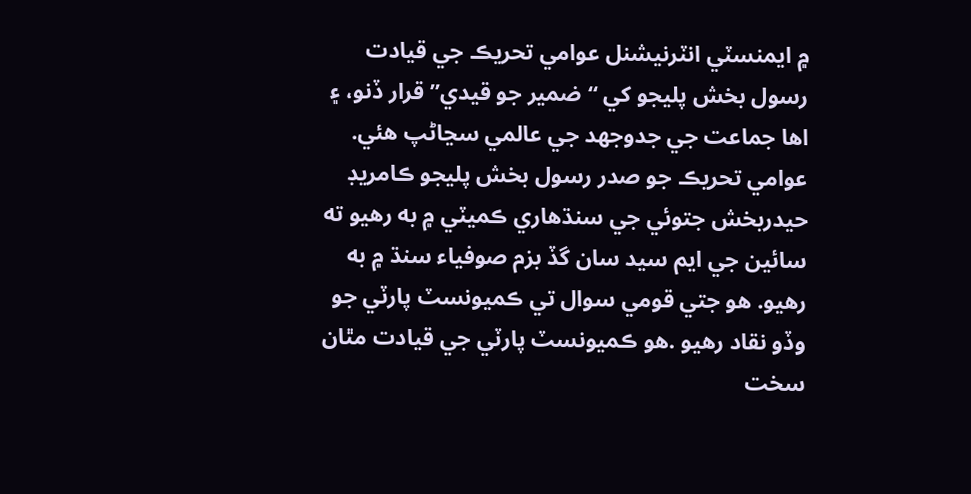۾ ايمنسٽي انٽرنيشنل عوامي تحريڪ جي قيادت رسول بخش پليجو کي “ضمير جو قيدي” قرار ڏنو، ۽ اها جماعت جي جدوجهد جي عالمي سڃاڻپ هئي.
عوامي تحريڪ جو صدر رسول بخش پليجو ڪامريڊ حيدربخش جتوئي جي سنڌهاري ڪميٽي ۾ به رهيو ته سائين جي ايم سيد سان گڏ بزم صوفياء سنڌ ۾ به رهيو. هو جتي قومي سوال تي ڪميونسٽ پارٽي جو وڏو نقاد رهيو .هو ڪميونسٽ پارٽي جي قيادت مٿان سخت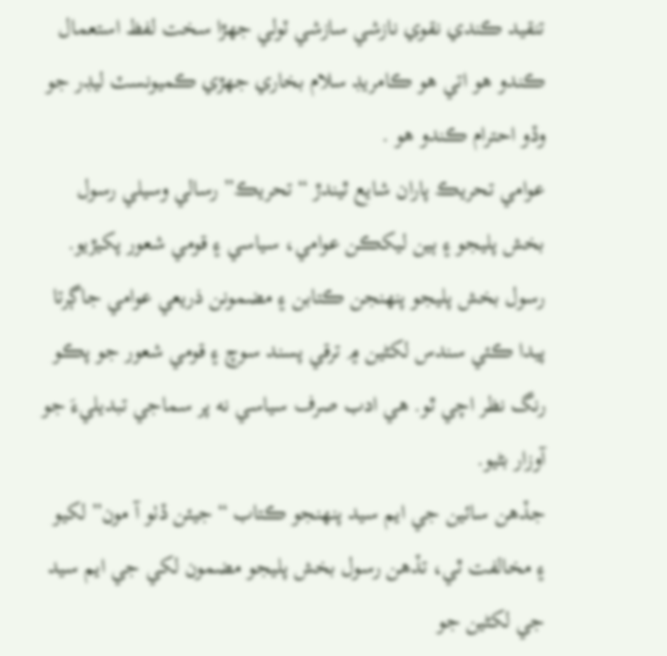تنقيد ڪندي نقوي نازشي سازشي ٽولي جهڙا سخت لفظ استعمال ڪندو هو اتي هو ڪامريڊ سلام بخاري جهڙي ڪميونسٽ ليڊر جو وڏو احترام ڪندو هو .
عوامي تحريڪ پاران شايع ٿيندڙ “تحريڪ” رسالي وسيلي رسول بخش پليجو ۽ ٻين ليکڪن عوامي، سياسي ۽ قومي شعور پکيڙيو.
رسول بخش پليجو پنهنجن ڪتابن ۽ مضمونن ذريعي عوامي جاڳرتا پيدا ڪئي سندس لکڻين ۾ ترقي پسند سوچ ۽ قومي شعور جو پڪو رنگ نظر اچي ٿو. هي ادب صرف سياسي نه پر سماجي تبديليءَ جو آوزار بڻيو.
جڏهن سائين جي ايم سيد پنهنجو ڪتاب “جيئن ڏٺو آ مون” لکيو ۽ مخالفت ٿي، تڏهن رسول بخش پليجو مضمون لکي جي ايم سيد جي لکڻين جو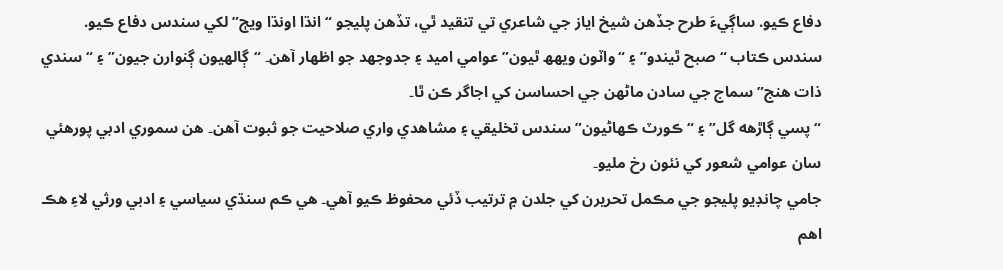دفاع ڪيو. ساڳيءَ طرح جڏهن شيخ اياز جي شاعري تي تنقيد ٿي، تڏهن پليجو “انڌا اونڌا ويڄ” لکي سندس دفاع ڪيو. سندس ڪتاب “صبح ٿيندو” ۽ “واٽون ويھھ ٿيون” عوامي اميد ۽ جدوجهد جو اظهار آهن۔ “ڳالهيون ڳنوارن جيون” ۽ “سندي ذات هنج” سماج جي سادن ماڻهن جي احساسن کي اجاگر ڪن ٿا۔
“پسي ڳاڙھه گل” ۽ “ڪورٽ ڪهاڻيون” سندس تخليقي ۽ مشاهدي واري صلاحيت جو ثبوت آهن۔ هن سموري ادبي پورهئي سان عوامي شعور کي نئون رخ مليو۔
جامي چانڊيو پليجو جي مڪمل تحريرن کي جلدن ۾ ترتيب ڏئي محفوظ ڪيو آهي۔ هي ڪم سنڌي سياسي ۽ ادبي ورثي لاءِ هڪ اهم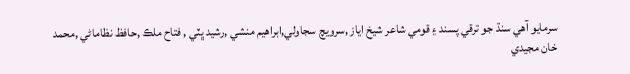سرمايو آهي سنڌ جو ترقي پسند ۽ قومي شاعر شيخ اياز ,سرويچ سجاولي,ابراهيم منشي ,رشيد ڀٽي , فتاح ملڪ ,حافظ نظاماڻي ,محمد خان مجيدي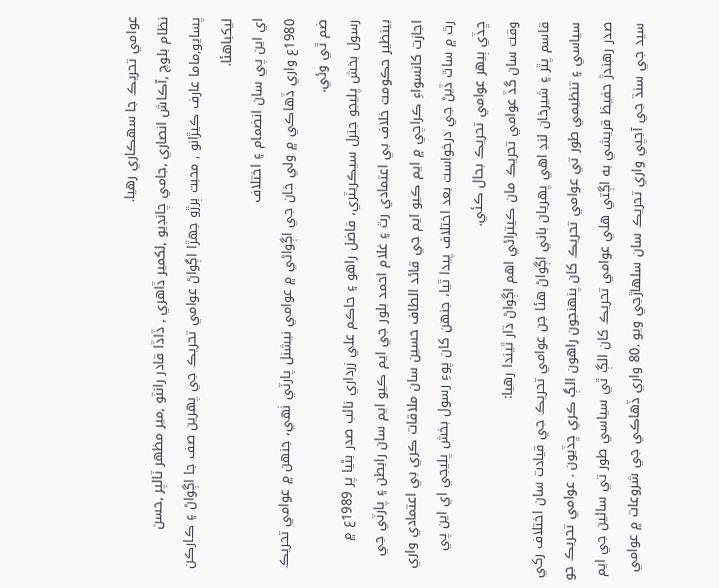عوامي تحريڪ جا سهڪاري رهيا.
نظام بلوچ ,آڪاش انصاري ,جامي چانڊيو ,لکمير ڏاهري , ڏاڏا قادر رانٽو ,مير مظهر ٽالپر ,حسن پسايو,ماما عارف ڪيڙانو , محبت ٻرڙو جهڙا اڳواڻ عوامي تحريڪ جي پهرين صف جا اڳواڻ ۽ ڪارڪن ليکباهئا.
اي اين پي سان انضمام ۽ اختلاف
1980ع واري ڏهاڪي ۾ ولي خان جي اڳواڻي ۾ عوامي نيشنل پارٽي ٺهي، جنهن ۾ عوامي تحريڪ ضم ٿي وئي.
رسول بخش پليجو جنرل سيڪريٽري، فاضل راهو ۽ حاڪم علي زرداري نائب صدر بڻيا پر 1989ع ۾ بينظير حڪومت خلاف بي اعتمادي رٿ ۽ غلام احمد بلور جي ايم ڪيو ايم سان رابطن ۽ پارٽي جي اجازت کانسواءِ ڪراچي ۾ ايم ڪيو ايم جي قائد الطاف حسين سان ملاقات ڪري بي اعتمادي واري رٿ ۾ ساٿ ڏيڻ جي درخواست بعد اختلاف پيدا ٿيا، جنهن کان پوءِ رسول بخش پليجي اي اين پي ڇڏي ٻيهر عوامي تحريڪ بحال ڪئي.
وقت سان گڏ عوامي تحريڪ مان ڪيترائي اهم اڳواڻ ڌار ٿيندا رهيا:
قاسم پٿر ۽ شيرخان لنڊ اهي پهريان باني اڳواڻ ھئا جن عوامي تحريڪ جي قيادت سان اختلاف رکي سياسي ۽ تنظيمي طور تي عوامي تحريڪ کان پنهنجون راهون الڳ ڪري ڇڏيون . عوامي تحريڪ جو صدر رهندڙ حفيظ قريشي به اڳتي هلي عوامي تحريڪ کان الڳ ٿي سياسي طور تي سائين جي ايم سيد جي سنڌ جي آجپي واري تحريڪ سان سلهاڙجي ويو .80 واري ڏهاڪي جي شروعات ۾ عوامي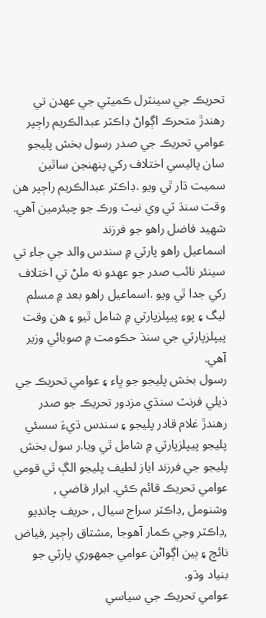تحريڪ جي سينٽرل ڪميٽي جي عهدن تي رهندڙ متحرڪ اڳواڻ ڊاڪٽر عبدالڪريم راڄپر عوامي تحريڪ جي صدر رسول بخش پليجو سان پاليسي اختلاف رکي پنهنجن ساٿين سميت ڌار ٿي ويو .ڊاڪٽر عبدالڪريم راڄپر هن وقت سنڌ ٽي وي نيٽ ورڪ جو چيئرمين آهي. شهيد فاضل راهو جو فرزند
اسماعيل راهو پارٽي ۾ سندس والد جي جاء تي سينئر نائب صدر جو عهدو نه ملڻ تي اختلاف رکي جدا ٿي ويو .اسماعيل راهو بعد ۾ مسلم ليگ ۽ پوءِ پيپلزپارٽي ۾ شامل ٿيو ۽ هن وقت پيپلزپارٽي جي سنڌ حڪومت ۾ صوبائي وزير آهي.
رسول بخش پليجو جو ڀاء ۽ عوامي تحريڪ جي ذيلي فرنٽ سنڌي مزدور تحريڪ جو صدر رهندڙ غلام قادر پليجو ۽ سندس ڌيءَ سسئي پليجو پيپلزپارٽي ۾ شامل ٿي ويا.ر سول بخش پليجو جي فرزند اياز لطيف پليجو الڳ ٿي قومي عوامي تحريڪ قائم ڪئي. ابرار قاضي , وشنومل ,ڊاڪٽر سراج سيال , حريف چانڊيو ,ڊاڪٽر وجي ڪمار آهوجا ,مشتاق راڄپر ,فياض نائچ ۽ ٻين اڳواڻن عوامي جمهوري پارٽي جو بنياد وڌو.
عوامي تحريڪ جي سياسي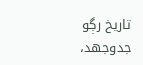تاريخ رڳو جدوجهد،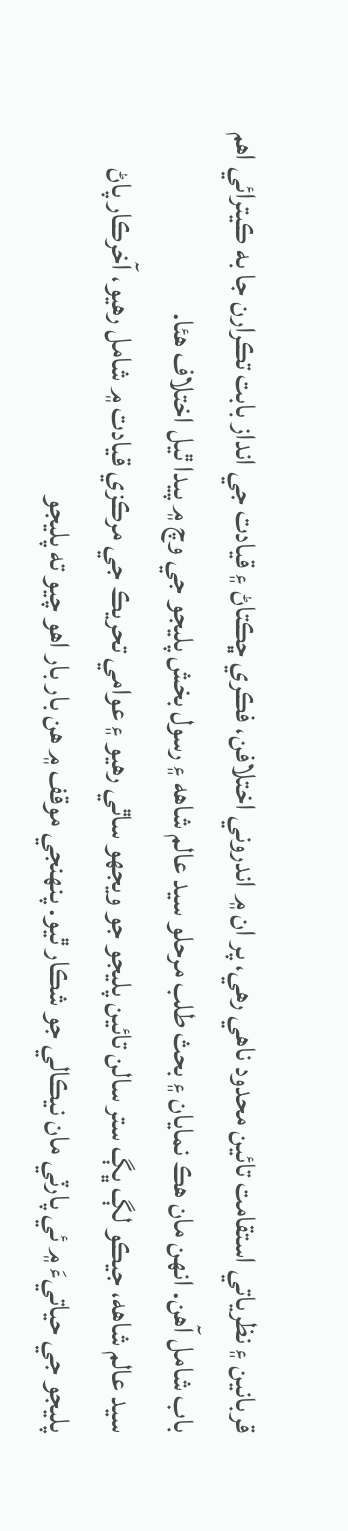قربانين ۽ نظرياتي استقامت تائين محدود ناهي رهي، پر ان ۾ اندروني اختلافن، فڪري ڇڪتاڻ ۽ قيادت جي انداز بابت تڪرارن جا به ڪيترائي اهم باب شامل آهن. انهن مان هڪ نمايان ۽ بحث طلب مرحلو سيد عالم شاهه ۽ رسول بخش پليجو جي وچ ۾ پيدا ٿيل اختلاف هئا.
سيد عالم شاهه، جيڪو لڳ ڀڳ ستر سالن تائين پليجو جو ويجهو ساٿي رهيو ۽ عوامي تحريڪ جي مرڪزي قيادت ۾ شامل رهيو، آخرڪار پاڻ پليجو جي حياتيءَ ۾ ئي پارٽي مان نيڪالي جو شڪار ٿيو. پنهنجي موقف ۾ هن بار بار اهو چيو ته پليجو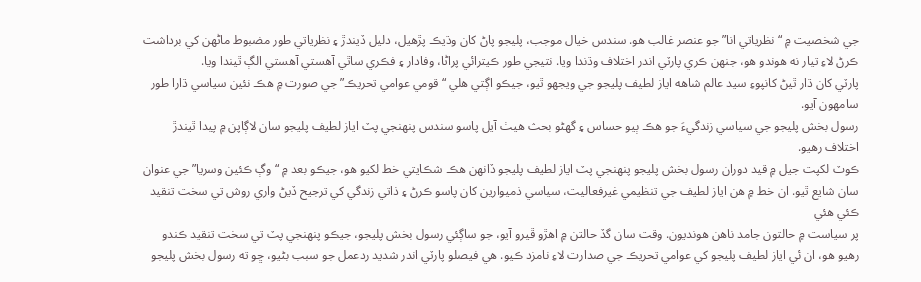جي شخصيت ۾ “نظرياتي انا” جو عنصر غالب هو. سندس خيال موجب، پليجو پاڻ کان وڌيڪ پڙهيل، دليل ڏيندڙ ۽ نظرياتي طور مضبوط ماڻهن کي برداشت ڪرڻ لاءِ تيار نه هوندو هو، جنهن ڪري پارٽي اندر اختلاف وڌندا ويا. نتيجي طور ڪيترائي پراڻا، وفادار ۽ فڪري ساٿي آهستي آهستي الڳ ٿيندا ويا.
پارٽي کان ڌار ٿيڻ کانپوءِ سيد عالم شاهه اياز لطيف پليجو جي ويجهو ٿيو، جيڪو اڳتي هلي “قومي عوامي تحريڪ” جي صورت ۾ هڪ نئين سياسي ڌارا طور سامهون آيو.
رسول بخش پليجو جي سياسي زندگيءَ جو هڪ ٻيو حساس ۽ گهڻو بحث هيٺ آيل پاسو سندس پنهنجي پٽ اياز لطيف پليجو سان لاڳاپن ۾ پيدا ٿيندڙ اختلاف رهيو.
ڪوٽ لکپت جيل ۾ قيد دوران رسول بخش پليجو پنهنجي پٽ اياز لطيف پليجو ڏانهن هڪ شڪايتي خط لکيو هو، جيڪو بعد ۾ “وڳ ڪئين وسريا” جي عنوان سان شايع ٿيو. ان خط ۾ هن اياز لطيف جي تنظيمي غيرفعاليت، سياسي ذميوارين کان پاسو ڪرڻ ۽ ذاتي زندگي کي ترجيح ڏيڻ واري روش تي سخت تنقيد ڪئي هئي
پر سياست ۾ حالتون جامد ناهن هونديون. وقت سان گڏ حالتن ۾ اهڙو ڦيرو آيو، جو ساڳئي رسول بخش پليجو، جيڪو پنهنجي پٽ تي سخت تنقيد ڪندو رهيو هو، ان ئي اياز لطيف پليجو کي عوامي تحريڪ جي صدارت لاءِ نامزد ڪيو. هي فيصلو پارٽي اندر شديد ردعمل جو سبب بڻيو، ڇو ته رسول بخش پليجو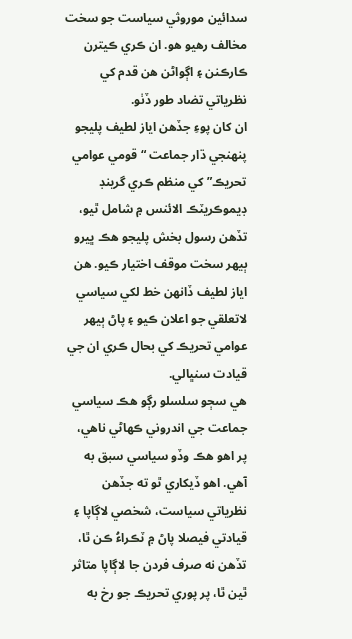سدائين موروثي سياست جو سخت مخالف رهيو هو. ان ڪري ڪيترن ڪارڪنن ۽ اڳواڻن هن قدم کي نظرياتي تضاد طور ڏٺو.
ان کان پوءِ جڏهن اياز لطيف پليجو پنهنجي ڌار جماعت “قومي عوامي تحريڪ” کي منظم ڪري گرينڊ ڊيموڪريٽڪ الائنس ۾ شامل ٿيو، تڏهن رسول بخش پليجو هڪ ڀيرو ٻيهر سخت موقف اختيار ڪيو. هن اياز لطيف ڏانهن خط لکي سياسي لاتعلقي جو اعلان ڪيو ۽ پاڻ ٻيهر عوامي تحريڪ کي بحال ڪري ان جي قيادت سنڀالي.
هي سڄو سلسلو رڳو هڪ سياسي جماعت جي اندروني ڪهاڻي ناهي، پر اهو هڪ وڏو سياسي سبق به آهي. اهو ڏيکاري ٿو ته جڏهن نظرياتي سياست، شخصي لاڳاپا ۽ قيادتي فيصلا پاڻ ۾ ٽڪراءُ ڪن ٿا، تڏهن نه صرف فردن جا لاڳاپا متاثر ٿين ٿا، پر پوري تحريڪ جو رخ به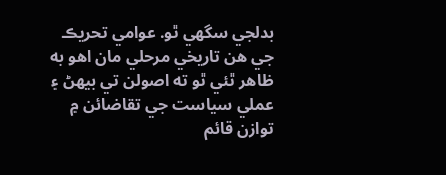بدلجي سگهي ٿو. عوامي تحريڪ جي هن تاريخي مرحلي مان اهو به ظاهر ٿئي ٿو ته اصولن تي بيهڻ ۽ عملي سياست جي تقاضائن ۾ توازن قائم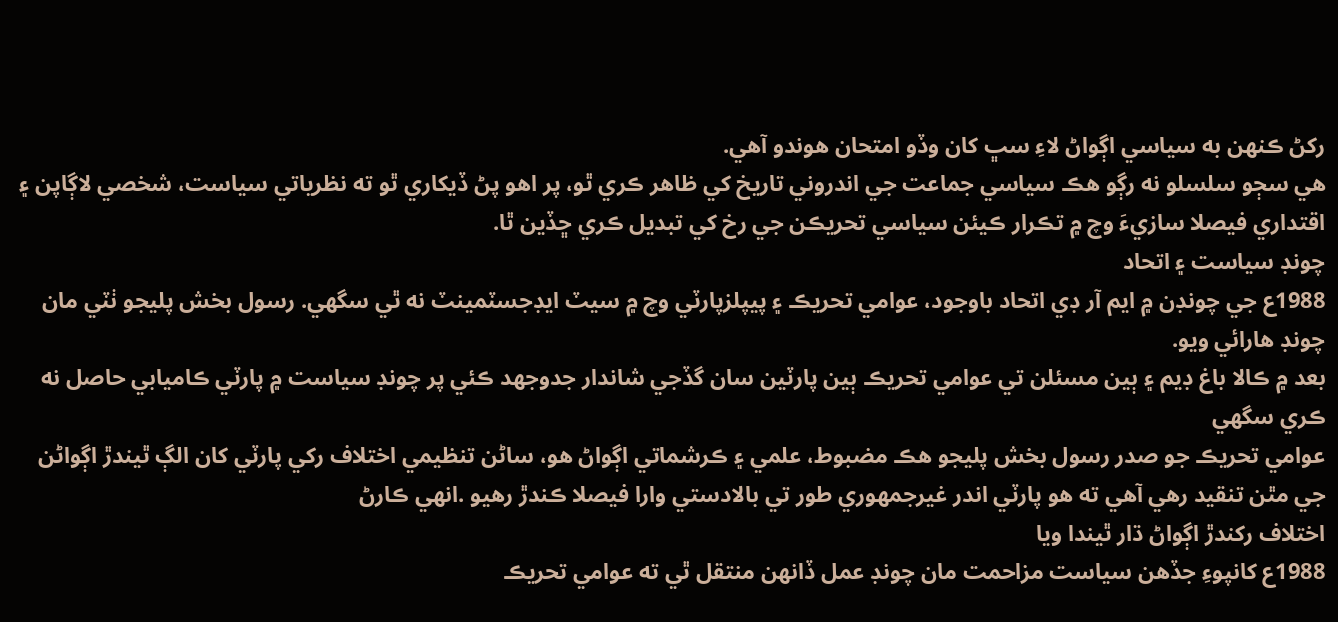رکڻ ڪنهن به سياسي اڳواڻ لاءِ سڀ کان وڏو امتحان هوندو آهي.
هي سڄو سلسلو نه رڳو هڪ سياسي جماعت جي اندروني تاريخ کي ظاهر ڪري ٿو، پر اهو پڻ ڏيکاري ٿو ته نظرياتي سياست، شخصي لاڳاپن ۽ اقتداري فيصلا سازيءَ وچ ۾ تڪرار ڪيئن سياسي تحريڪن جي رخ کي تبديل ڪري ڇڏين ٿا.
چونڊ سياست ۽ اتحاد
1988ع جي چونڊن ۾ ايم آر ڊي اتحاد باوجود، عوامي تحريڪ ۽ پيپلزپارٽي وچ ۾ سيٽ ايڊجسٽمينٽ نه ٿي سگهي. رسول بخش پليجو ٺٽي مان چونڊ هارائي ويو.
بعد ۾ ڪالا باغ ڊيم ۽ ٻين مسئلن تي عوامي تحريڪ ٻين پارٽين سان گڏجي شاندار جدوجهد ڪئي پر چونڊ سياست ۾ پارٽي ڪاميابي حاصل نه ڪري سگهي
عوامي تحريڪ جو صدر رسول بخش پليجو هڪ مضبوط، علمي ۽ ڪرشماتي اڳواڻ هو، ساڻن تنظيمي اختلاف رکي پارٽي کان الڳ ٿيندڙ اڳواڻن جي مٿن تنقيد رهي آهي ته هو پارٽي اندر غيرجمهوري طور تي بالادستي وارا فيصلا ڪندڙ رهيو .انهي ڪارڻ
اختلاف رکندڙ اڳواڻ ڌار ٿيندا ويا
1988ع کانپوءِ جڏهن سياست مزاحمت مان چونڊ عمل ڏانهن منتقل ٿي ته عوامي تحريڪ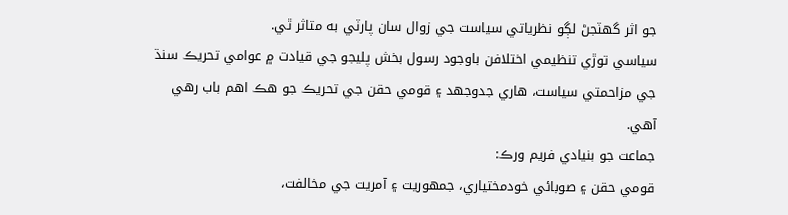جو اثر گهٽجڻ لڳو نظرياتي سياست جي زوال سان پارٽي به متاثر ٿي.
سياسي توڙي تنظيمي اختلافن باوجود رسول بخش پليجو جي قيادت ۾ عوامي تحريڪ سنڌ جي مزاحمتي سياست، هاري جدوجهد ۽ قومي حقن جي تحريڪ جو هڪ اهم باب رهي آهي.
جماعت جو بنيادي فريم ورڪ:
قومي حقن ۽ صوبائي خودمختياري، جمهوريت ۽ آمريت جي مخالفت،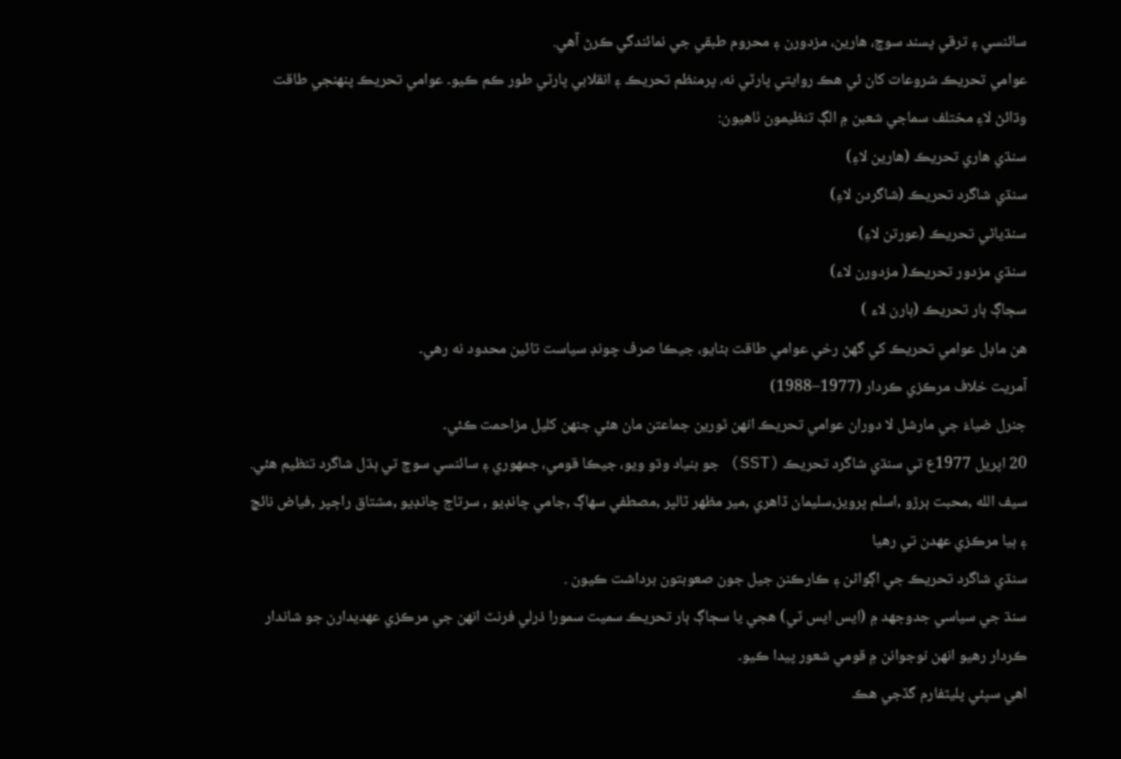سائنسي ۽ ترقي پسند سوچ، هارين، مزدورن ۽ محروم طبقي جي نمائندگي ڪرڻ آهي.
عوامي تحريڪ شروعات کان ئي هڪ روايتي پارٽي نه، پرمنظم تحريڪ ۽ انقلابي پارٽي طور ڪم ڪيو۔ عوامي تحريڪ پنهنجي طاقت وڌائڻ لاءِ مختلف سماجي شعبن ۾ الڳ تنظيمون ٺاهيون:
سنڌي هاري تحريڪ (هارين لاءِ)
سنڌي شاگرد تحريڪ (شاگردن لاءِ)
سنڌياڻي تحريڪ (عورتن لاءِ)
سنڌي مزدور تحريڪ( مزدورن لاء)
سڄاڳ ٻار تحريڪ (ٻارن لاء )
هن ماڊل عوامي تحريڪ کي گهڻ رخي عوامي طاقت بڻايو، جيڪا صرف چونڊ سياست تائين محدود نه رهي۔
آمريت خلاف مرڪزي ڪردار (1977–1988)
جنرل ضياءَ جي مارشل لا دوران عوامي تحريڪ انهن ٿورين جماعتن مان هئي جنهن کليل مزاحمت ڪئي۔
20 اپريل 1977ع تي سنڌي شاگرد تحريڪ (SST) جو بنياد وڌو ويو، جيڪا قومي، جمهوري ۽ سائنسي سوچ تي ٻڌل شاگرد تنظيم هئي.
سيف الله ,محبت ٻرڙو ,اسلم پرويز,سليمان ڏاهري ,مير مظھر ٽالپر ,مصطفي سهاڳ ,جامي چانڊيو , سرتاج چانڊيو ,مشتاق راڄپر ,فياض نائچ ۽ ٻيا مرڪزي عهدن تي رهيا
سنڌي شاگرد تحريڪ جي اڳواڻن ۽ ڪارڪنن جيل جون صعوبتون برداشت ڪيون .
سنڌ جي سياسي جدوجهد ۾ (ايس ايس ٽي) ھجي يا سڄاڳ ٻار تحريڪ سميت سمورا ذرلي فرنٽ انهن جي مرڪزي عهديدارن جو شاندار ڪردار رهيو انهن نوجوانن ۾ قومي شعور پيدا ڪيو۔
اهي سڀئي پليٽفارم گڏجي هڪ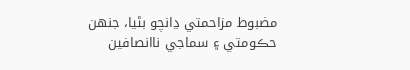مضبوط مزاحمتي ڍانچو بڻيا، جنهن حڪومتي ۽ سماجي ناانصافين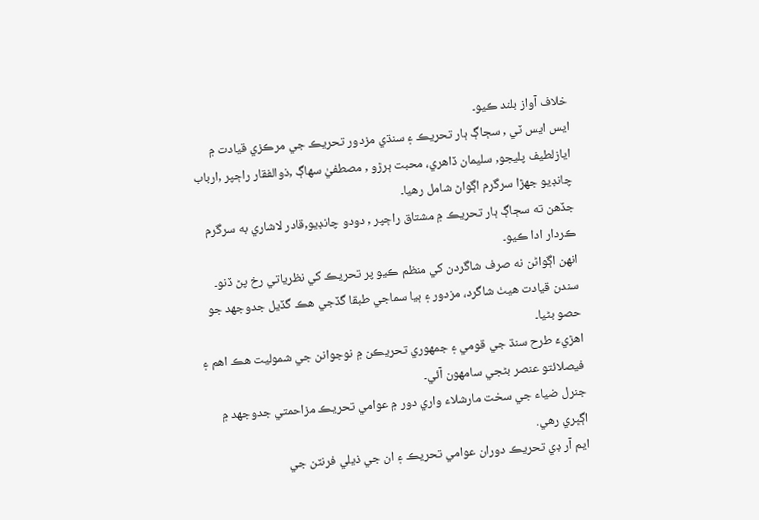خلاف آواز بلند ڪيو۔
ايس ايس ٽي , سڄاڳ ٻار تحريڪ ۽ سنڌي مزدور تحريڪ جي مرڪزي قيادت ۾ ايازلطيف پليجو, سليمان ڏاهري، محبت ٻرڙو , مصطفيٰ سهاڳ ,ذوالفقار راڄپر ,ارباب چانڊيو جهڙا سرگرم اڳواڻ شامل رهيا۔
جڏهن ته سڄاڳ ٻار تحريڪ ۾ مشتاق راڄپر , دودو چانڊيو,قادر لاشاري به سرگرم ڪردار ادا ڪيو۔
انهن اڳواڻن نه صرف شاگردن کي منظم ڪيو پر تحريڪ کي نظرياتي رخ پڻ ڏنو۔
سندن قيادت هيٺ شاگرد، مزدور ۽ ٻيا سماجي طبقا گڏجي هڪ گڏيل جدوجهد جو حصو بڻيا۔
اهڙيءَ طرح سنڌ جي قومي ۽ جمهوري تحريڪن ۾ نوجوانن جي شموليت هڪ اهم ۽ فيصلائتو عنصر بڻجي سامهون آئي۔
جنرل ضياء جي سخت مارشلاء واري دور ۾ عوامي تحريڪ مزاحمتي جدوجهد ۾ اڳڀري رهي.
ايم آر ڊي تحريڪ دوران عوامي تحريڪ ۽ ان جي ذيلي فرنٽن جي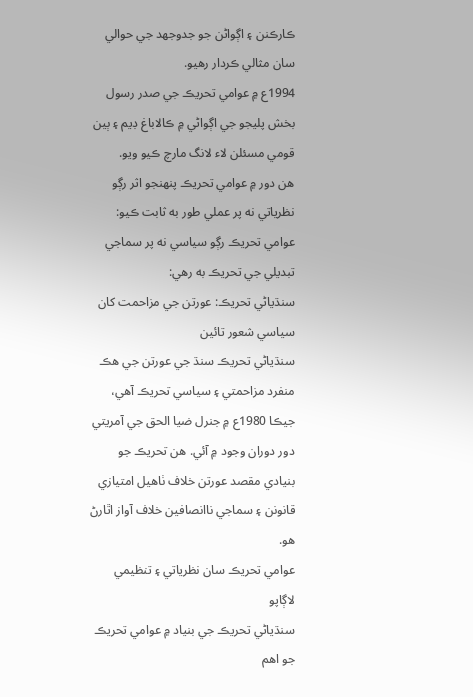ڪارڪنن ۽ اڳواڻن جو جدوجهد جي حوالي سان مثالي ڪردار رهيو.
1994ع ۾ عوامي تحريڪ جي صدر رسول بخش پليجو جي اڳواڻي ۾ ڪالاباغ ڊيم ۽ ٻين قومي مسئلن لاء لانگ مارچ ڪيو ويو.
هن دور ۾ عوامي تحريڪ پنهنجو اثر رڳو نظرياتي نه پر عملي طور به ثابت ڪيو:
عوامي تحريڪ رڳو سياسي نه پر سماجي تبديلي جي تحريڪ به رهي:
سنڌياڻي تحريڪ: عورتن جي مزاحمت کان سياسي شعور تائين
سنڌياڻي تحريڪ سنڌ جي عورتن جي هڪ منفرد مزاحمتي ۽ سياسي تحريڪ آهي، جيڪا 1980ع ۾ جنرل ضيا الحق جي آمريتي دور دوران وجود ۾ آئي. هن تحريڪ جو بنيادي مقصد عورتن خلاف ٺاهيل امتيازي قانونن ۽ سماجي ناانصافين خلاف آواز اٿارڻ هو.
عوامي تحريڪ سان نظرياتي ۽ تنظيمي لاڳاپو
سنڌياڻي تحريڪ جي بنياد ۾ عوامي تحريڪ جو اهم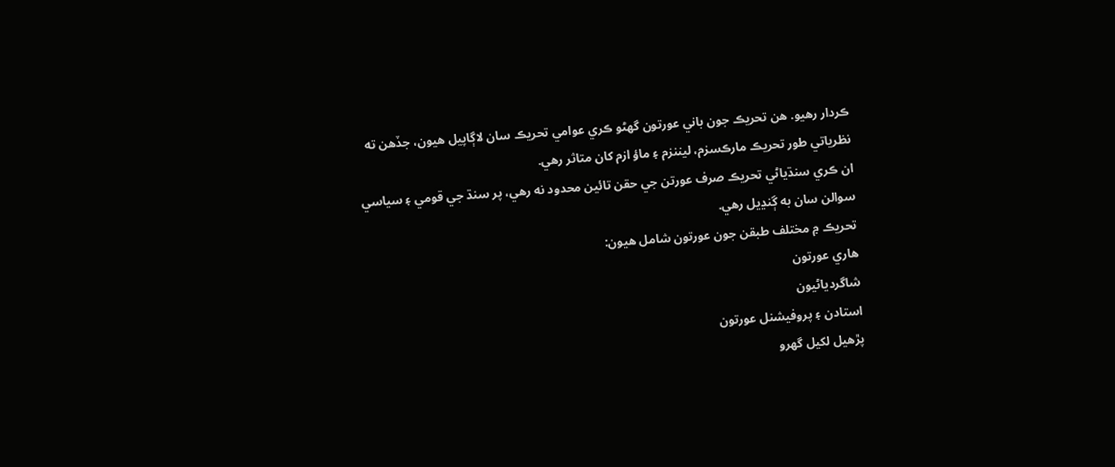ڪردار رهيو. هن تحريڪ جون باني عورتون گهڻو ڪري عوامي تحريڪ سان لاڳاپيل هيون، جڏهن ته نظرياتي طور تحريڪ مارڪسزم، ليننزم ۽ ماؤ ازم کان متاثر رهي.
ان ڪري سنڌياڻي تحريڪ صرف عورتن جي حقن تائين محدود نه رهي، پر سنڌ جي قومي ۽ سياسي سوالن سان به ڳنڍيل رهي.
تحريڪ ۾ مختلف طبقن جون عورتون شامل هيون:
هاري عورتون
شاگردياڻيون
استادن ۽ پروفيشنل عورتون
پڙهيل لکيل گهرو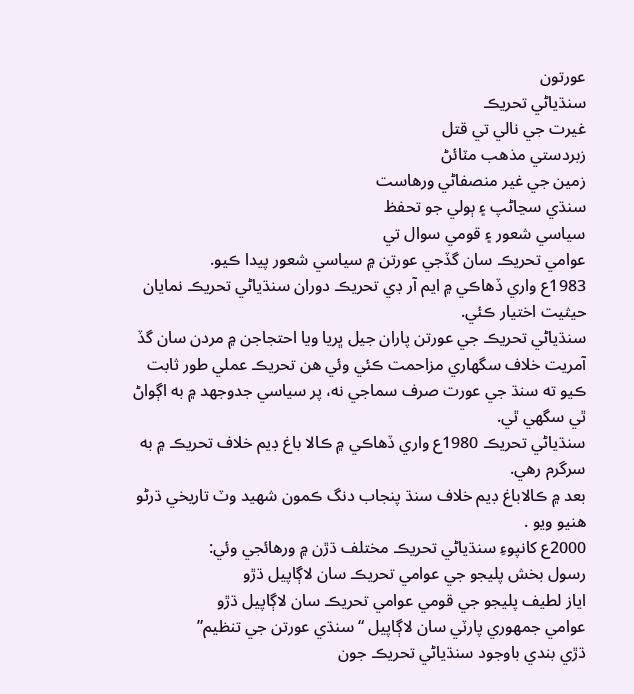عورتون
سنڌياڻي تحريڪ
غيرت جي نالي تي قتل
زبردستي مذهب مٽائڻ
زمين جي غير منصفاڻي ورهاست
سنڌي سڃاڻپ ۽ ٻولي جو تحفظ
سياسي شعور ۽ قومي سوال تي
عوامي تحريڪ سان گڏجي عورتن ۾ سياسي شعور پيدا ڪيو.
1983ع واري ڏهاڪي ۾ ايم آر ڊي تحريڪ دوران سنڌياڻي تحريڪ نمايان حيثيت اختيار ڪئي.
سنڌياڻي تحريڪ جي عورتن پاران جيل ڀريا ويا احتجاجن ۾ مردن سان گڏ آمريت خلاف سگهاري مزاحمت ڪئي وئي هن تحريڪ عملي طور ثابت ڪيو ته سنڌ جي عورت صرف سماجي نه، پر سياسي جدوجهد ۾ به اڳواڻ ٿي سگهي ٿي.
سنڌياڻي تحريڪ 1980ع واري ڏهاڪي ۾ ڪالا باغ ڊيم خلاف تحريڪ ۾ به سرگرم رهي.
بعد ۾ ڪالاباغ ڊيم خلاف سنڌ پنجاب دنگ ڪمون شهيد وٽ تاريخي ڌرڻو هنيو ويو .
2000ع کانپوءِ سنڌياڻي تحريڪ مختلف ڌڙن ۾ ورهائجي وئي:
رسول بخش پليجو جي عوامي تحريڪ سان لاڳاپيل ڌڙو
اياز لطيف پليجو جي قومي عوامي تحريڪ سان لاڳاپيل ڌڙو
عوامي جمهوري پارٽي سان لاڳاپيل “سنڌي عورتن جي تنظيم”
ڌڙي بندي باوجود سنڌياڻي تحريڪ جون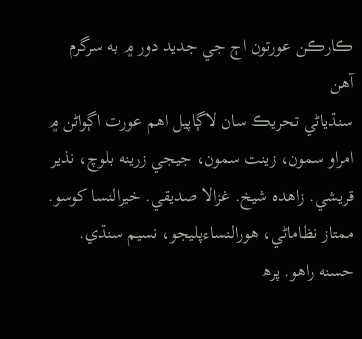ڪارڪن عورتون اڄ جي جديد دور ۾ به سرگرم آهن
سنڌياڻي تحريڪ سان لاڳاپيل اهم عورت اڳواڻن ۾
امراو سمون، زينت سمون، جيجي زرينه بلوچ، نذير قريشي. زاهده شيخ. غزالا صديقي. خيرالنسا کوسو. ممتاز نظاماڻي، هورالنساءپليجو، نسيم سنڌي. حسنه راهو. پرھ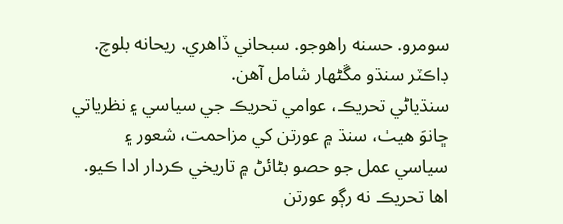سومرو. حسنه راهوجو. سبحاني ڏاهري. ريحانه بلوچ. ڊاڪٽر سنڌو مڱڻھار شامل آهن.
سنڌياڻي تحريڪ، عوامي تحريڪ جي سياسي ۽ نظرياتي ڇانوَ هيٺ، سنڌ ۾ عورتن کي مزاحمت، شعور ۽ سياسي عمل جو حصو بڻائڻ ۾ تاريخي ڪردار ادا ڪيو. اها تحريڪ نه رڳو عورتن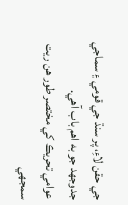جي حقن لاءِ، پر سنڌ جي قومي ۽ سماجي جدوجهد جو به اهم باب آهي.
عوامي تحريڪ کي مختصر طور هن ريت سمجهي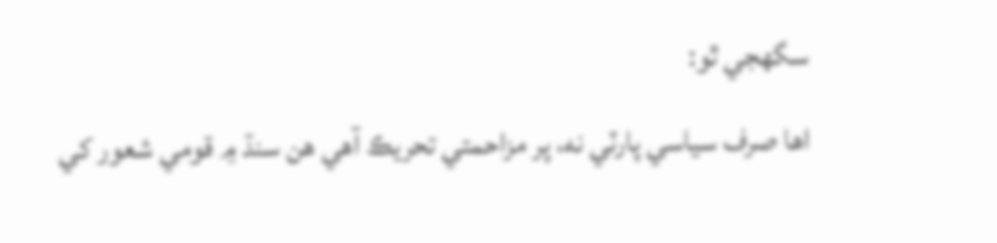سگهجي ٿو:
اها صرف سياسي پارٽي نه، پر مزاحمتي تحريڪ آهي هن سنڌ ۾ قومي شعور کي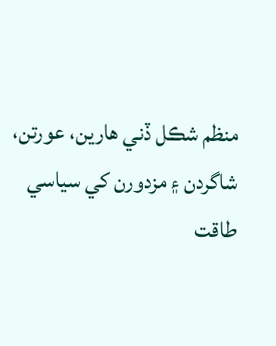منظم شڪل ڏني هارين، عورتن، شاگردن ۽ مزدورن کي سياسي طاقت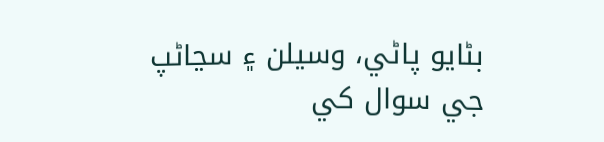بڻايو پاڻي، وسيلن ۽ سڃاڻپ جي سوال کي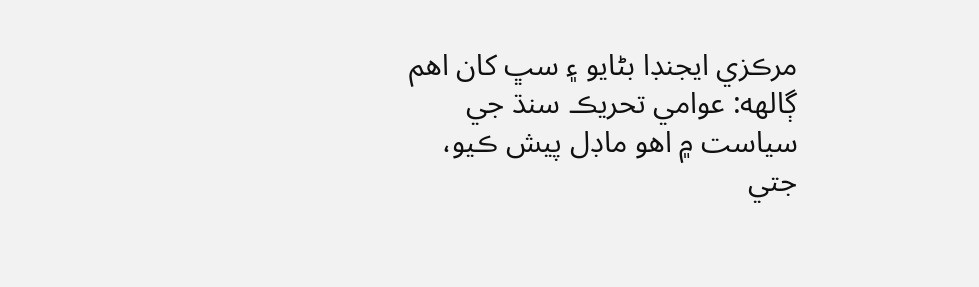مرڪزي ايجنڊا بڻايو ۽ سڀ کان اهم ڳالهه: عوامي تحريڪ سنڌ جي سياست ۾ اهو ماڊل پيش ڪيو، جتي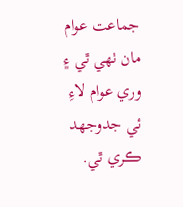جماعت عوام مان ٺهي ٿي ۽ وري عوام لاءِ ئي جدوجهد ڪري ٿي.